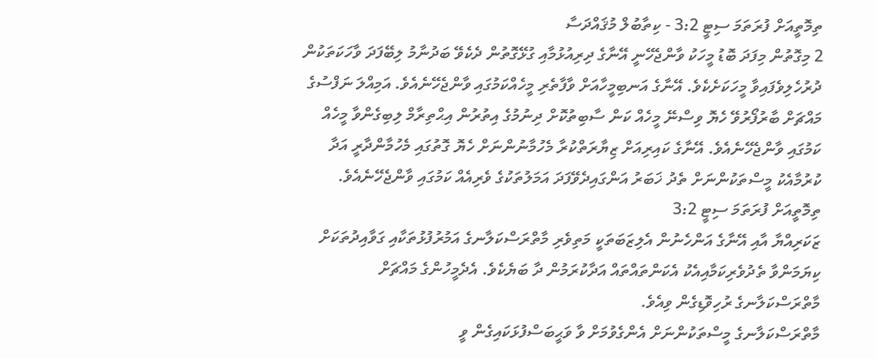ތިމޮތީއަށް ފުރަތަމަ ސިޓީ 3:2 - ކިތާބުލް މުޤައްދަސާ
2 މިގޮތުން މިފަދަ ބޮޑު މީހަކު ވާންޖެހޭނީ އޭނާގެ ދިރިއުޅުމާއި ގުޅޭގޮތުން ދެކެވޭ ބަދުނާމު ލިބޭފަދަ ވާހަކަތަކުން ދުރުހެލިވެފައިވާ މީހަކަށެކެވެ. އޭނާގެ އަނބިމީހާއަށް ވާފާތެރި މީހެއްކަމުގައި ވާންޖެހޭނެއެވެ. އަމިއްލަ ނަފްސުގެ މައްޗަށް ބާރުފޯރުވޭ ހެޔޮ ވިސްނޭ މީހެއް ކަން ސާބިތުކޮށް ދިނުމުގެ އިތުރުން އިޙްތިރާމް ލިބިގެންވާ މީހެއް ކަމުގައި ވާންޖެހޭނެއެވެ. އޭނާގެ ކައިރިއަށް ޒިޔާރަތްކުރާ މެހުމާނުންނަށް ހެޔޮ ގޮތުގައި މެހުމާންދާރީ އަދާ ކުރުމާއެކު މީސްތަކުންނަށް ތެދު ޚަބަރު އަންގައިދެވޭފަދަ އަމަލުތަކުގެ ވެރިއެއް ކަމުގައި ވާންޖެހޭނެއެވެ.
ތިމޮތީއަށް ފުރަތަމަ ސިޓީ 3:2
ޒަކަރިއްޔާ އާއި އޭނާގެ އަންހެނުން އެލިޒަބަތަކީ މަތިވެރި މާތްރަސްކަލާނގެ އަމުރުފުޅުތަކާއި ގަވާއިދުތަކަށް ކިޔަމަންވާ ތެދުވެރިކަމާއިއެކު އެކަންތައްތައް އަދާކުރަމުން ދާ ބަޔެކެވެ. އެދެމީހުންގެ މައްޗަށް މާތްރަސްކަލާނގެ ރުހިވޮޑިގެން ވިއެވެ.
މާތްރަސްކަލާނގެ މީސްތަކުންނަށް އެންގެވުމަށް ވާ ވަޙީބަސްފުޅަކައިގެން ވީ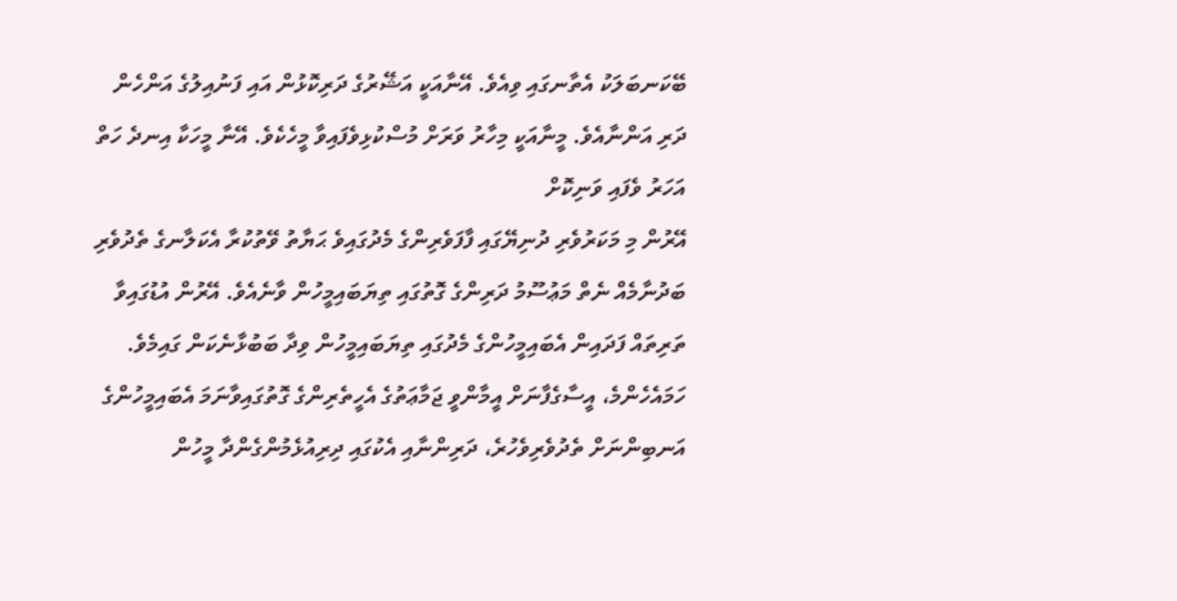ބޭކަނބަލަކު އެތާނގައި ވިއެވެ. އޭނާއަކީ އަޝޭރުގެ ދަރިކޮޅުން އައި ފަނުއިލުގެ އަންހެން ދަރި އަންނާއެވެ. މީނާއަކީ މިހާރު ވަރަށް މުސްކުޅިވެފައިވާ މީހެކެވެ. އޭނާ މީހަކާ އިނދެ ހަތް އަހަރު ވެފައި ވަނިކޮށް
އޭރުން މި މަކަރުވެރި ދުނިޔޭގައި ފާފަވެރިންގެ މެދުގައިވެ ޙަޔާތު ވޭތުކުރާ އެކަލާނގެ ތެދުވެރި ބަދުނާމެއް ނެތް މަޢުސޫމު ދަރިންގެ ގޮތުގައި ތިޔަބައިމީހުން ވާނެއެވެ. އޭރުން އުޑުގައިވާ ތަރިތައް ފަދައިން އެބައިމީހުންގެ މެދުގައި ތިޔަބައިމީހުން ވިދާ ބަބުޅާނެކަން ގައިމެވެ.
ހަމައެހެންމެ، އީސާގެފާނަށް އީމާންވީ ޖަމާޢަތުގެ އެހީތެރިންގެ ގޮތުގައިވާނަމަ އެބައިމީހުންގެ އަނބިންނަށް ތެދުވެރިވެހުރެ، ދަރިންނާއި އެކުގައި ދިރިއުޅެމުންގެންދާ މީހުން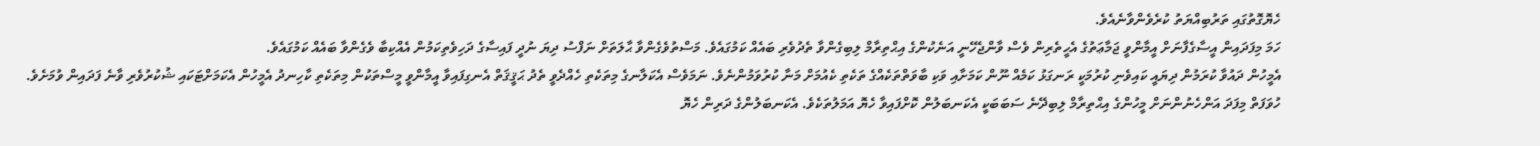ހެޔޮގޮތުގައި ތަރުބިއްޔަތު ކުރެވެންވާނެއެވެ.
ހަމަ މިފަދައިން އީސާގެފާނަށް އީމާންވީ ޖަމާޢަތުގެ އެހީތެރިން ވެސް ވާންޖެހޭނީ އަނެކުންގެ އިޙްތިރާމް ލިބިގެންވާ ތެދުވެރި ބައެއް ކަމުގައެވެ. މަސްތުވެގެންވާ ޙާލަތަށް ނަފްސު ދިޔަ ނުދީ ފައިސާގެ ދަހިވެތިކަމުން އެއްކިބާ ވެގެންވާ ބައެއް ކަމުގައެވެ.
އެމީހުން ދައުވާ ކުރަމުން ދިޔައީ ކައިވެނި ކުރުމަކީ ރަނގަޅު ކަމެއް ނޫން ކަމަށާއި ވަކި ބާވަތްތަކެއްގެ ތަކެތި ކެއުމަށް މަނާ ކުރުވަމުންނެވެ. ނަމަވެސް އެކަލާނގެ މިތަކެތި ހެއްދެވީ ތެދު ޙަޤީޤަތް އެނގިފައިވާ އީމާންވީ މީސްތަކުން މިތަކެތި ކާހިނދު އެމީހުން އެކަމަށްޓަކައި ޝުކުރުވެރި ވާނެ ފަދައިން ވުމަށެވެ.
ހުވަފަތް މިފަދަ އަންހެނުންނަށް މީހުންގެ އިޙްތިރާމް ލިބިދޭނެ ސަބަބަކީ އެކަނބަލުން ކޮށްފައިވާ ހެޔޮ އަމަލުތަކެވެ. އެކަނބަލުންގެ ދަރިން ހެޔޮ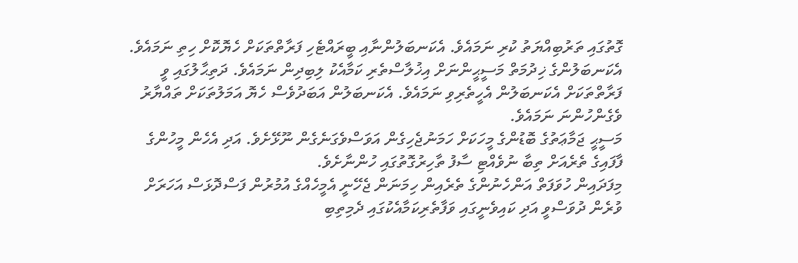ގޮތުގައި ތަރުބިއްޔަތު ކުރި ނަމައެވެ. އެކަނބަލުންނާއި ބީރައްޓެހި ފަރާތްތަކަށް ހެޔޮކޮށް ހިތި ނަމައެވެ. އެކަނބަލުންގެ ޚިދުމަތް މަސީޙީންނަށް އިޚުލާސްތެރި ކަމާއެކު ލިބިދިން ނަމައެވެ. ދަތިޙާލުގައި ވީ ފަރާތްތަކަށް އެކަނބަލުން އެހީތެރިވި ނަމައެވެ. އެކަނބަލުން އަބަދުވެސް ހެޔޮ އަމަލުތަކަށް ތައްޔާރު ވެގެންހުންނަ ނަމައެވެ.
މަސީޙީ ޖަމާޢަތުގެ ބޮޑުންގެ މީހަކަށް ހަމަނުޖެހިގެން އަވަސްވެގަނެގެން ނޫޅޭށެވެ. އަދި އެހެން މީހުންގެ ފާފައިގެ ތެރެއަށް ތިބާ ނުވެއްޓި ސާފު ތާހިރުގޮތުގައި ހުންނާށެވެ.
މިފަދައިން ހުވަފަތް އަންހެނުންގެ ތެރެއިން ހިމަނަން ޖެހޭނީ އެމީހެއްގެ އުމުރުން ފަސްދޮޅަސް އަހަރަށް ވުރެން ދުވަސްވީ އަދި ކައިވެނީގައި ވަފާތެރިކަމާއެކުގައި ދެމިތިބި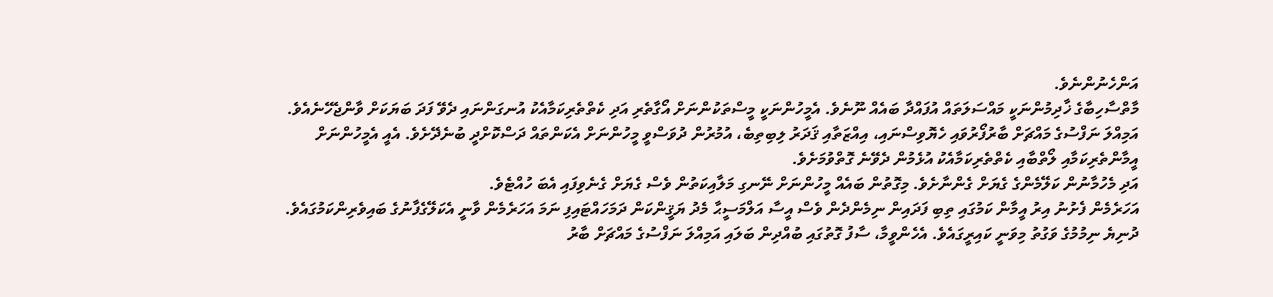އަންހެނުންނެވެ.
މާތްސާހިބާގެ ޚާދިމުންނަކީ މައްސަލަތައް އުފައްދާ ބައެއް ނޫނެވެ. އެމީހުންނަކީ މީސްތަކުންނަށް އޯގާތެރި އަދި ކެތްތެރިކަމާއެކު އުނގަންނައި ދެވޭ ފަދަ ބަޔަކަށް ވާންޖެހޭނެއެވެ.
އަމިއްލަ ނަފްސުގެ މައްޗަށް ބާރުފޯރުވައި ހެޔޮވިސްނައި، އިއްޒަތާއި ޤަދަރު ލިބިތިބެ، އުމުރުން ދުވަސްވީ މީހުންނަށް އެކަންތައް ދަސްކޮށްދީ ބުނެދޭށެވެ. އެއީ އެމީހުންނަށް އީމާންތެރިކަމާއި ލޯތްބާއި ކެތްތެރިކަމާއެކު އުޅެމުން ދެވޭނެ ގޮތްވުމަށެވެ.
އަދި މެހުމާނުން ކަލޭމެންގެ ގެޔަށް ގެންނާށެވެ. މިގޮތުން ބައެއް މީހުންނަށް ނޭނގި މަލާއިކަތުން ވެސް ގެޔަށް ގެނެވިފައި އެބަ ހުއްޓެވެ.
އަހަރެމެން ފެށުނު އިރު އީމާން ކަމުގައި ތިބި ފަދައިން ނިމެންދެން ވެސް އީސާ އަލްމަސީޙާ މެދު ޔަޤީންކަން ދަމަހައްޓައިފި ނަމަ އަހަރެމެން ވާނީ އެކަލޭގެފާނުގެ ބައިވެރިންކަމުގައެވެ.
ދުނިޔެ ނިމުމުގެ ވަގުތު މިވަނީ ކައިރީގައެވެ. އެހެންވީމާ، ސާފު ގޮތުގައި ބުއްދިން ބަލައި އަމިއްލަ ނަފްސުގެ މައްޗަށް ބާރު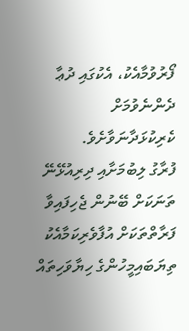ފޯރުވުމާއެކު، އެކުގައި ދުޢާ ދެންނެވުމަށް ކެރިކުޅަދާނަވާށެވެ.
ފުރާގު ލިބުމަށާއި ދިރިއުޅޭނޭ ތަނަކަށް ބޭނުން ޖެހިފައިވާ ފަރާތްތަކަށް އުފާވެރިކަމާއެކު ތިޔަބައިމީހުންގެ ހިޔާވަހިތައް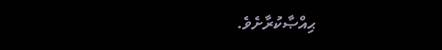ޙިއްޞާކުރާށެވެ.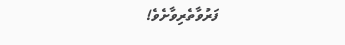ފަރުވާތެރިވާށެވެ!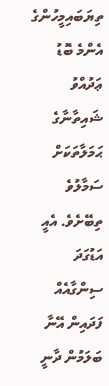ތިޔަބައިމީހުންގެ އެންމެ ބޮޑު ޢަދުއްވު ޝައިތާނާގެ ޙަމަލާތަކަށް ސަމާލުވެ ތިބޭށެވެ. އެއީ އަޑުގަދަ ސިންގާއެއް ފަދައިން އޭނާ ބަލަމުން ދާނީ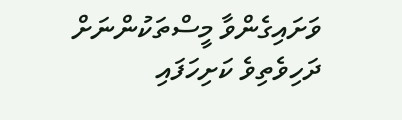ވަށައިގެންވާ މީސްތަކުންނަށް ދަހިވެތިވެ ކަށިހަފައި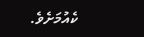ކެއުމަށެވެ.